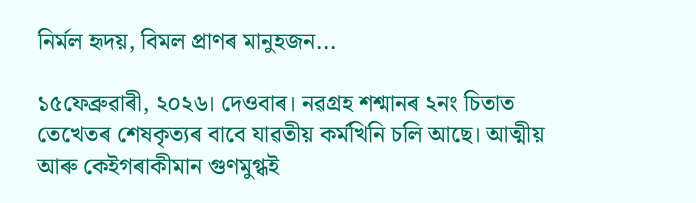নিৰ্মল হৃদয়, বিমল প্ৰাণৰ মানুহজন...

১৫ফেব্ৰুৱাৰী, ২০২৬। দেওবাৰ। নৱগ্ৰহ শশ্মানৰ ২নং চিতাত তেখেতৰ শেষকৃত্যৰ বাবে যাৱতীয় কৰ্মখিনি চলি আছে। আত্মীয় আৰু কেইগৰাকীমান গুণমুগ্ধই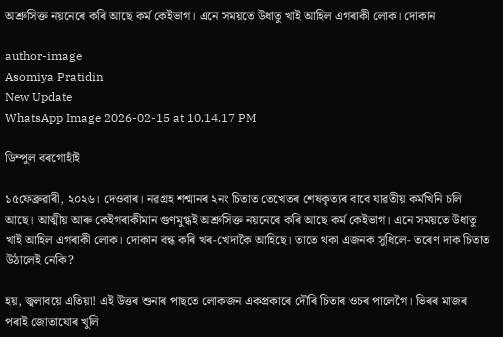অশ্ৰুসিক্ত নয়নেৰে কৰি আছে কৰ্ম কেইভাগ। এনে সময়তে উধাতু খাই আহিল এগৰাকী লোক। দোকান

author-image
Asomiya Pratidin
New Update
WhatsApp Image 2026-02-15 at 10.14.17 PM

ডিম্পুল বৰগোহাঁই

১৫ফেব্ৰুৱাৰী, ২০২৬। দেওবাৰ। নৱগ্ৰহ শশ্মানৰ ২নং চিতাত তেখেতৰ শেষকৃত্যৰ বাবে যাৱতীয় কৰ্মখিনি চলি আছে। আত্মীয় আৰু কেইগৰাকীমান গুণমুগ্ধই অশ্ৰুসিক্ত নয়নেৰে কৰি আছে কৰ্ম কেইভাগ। এনে সময়তে উধাতু খাই আহিল এগৰাকী লোক। দোকান বন্ধ কৰি খৰ-খেদাকৈ আহিছে। তাতে থকা এজনক সুধিলে- তৰেণ দাক চিতাত উঠালেই নেকি?

হয়, জ্বলাবয়ে এতিয়া! এই উত্তৰ শুনাৰ পাছতে লোকজন একপ্ৰকাৰে দৌৰি চিতাৰ ওচৰ পালেগৈ। ভিৰৰ মাজৰ পৰাই জোতাযোৰ খুলি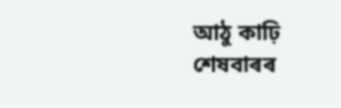আঠু কাঢ়ি শেষবাৰৰ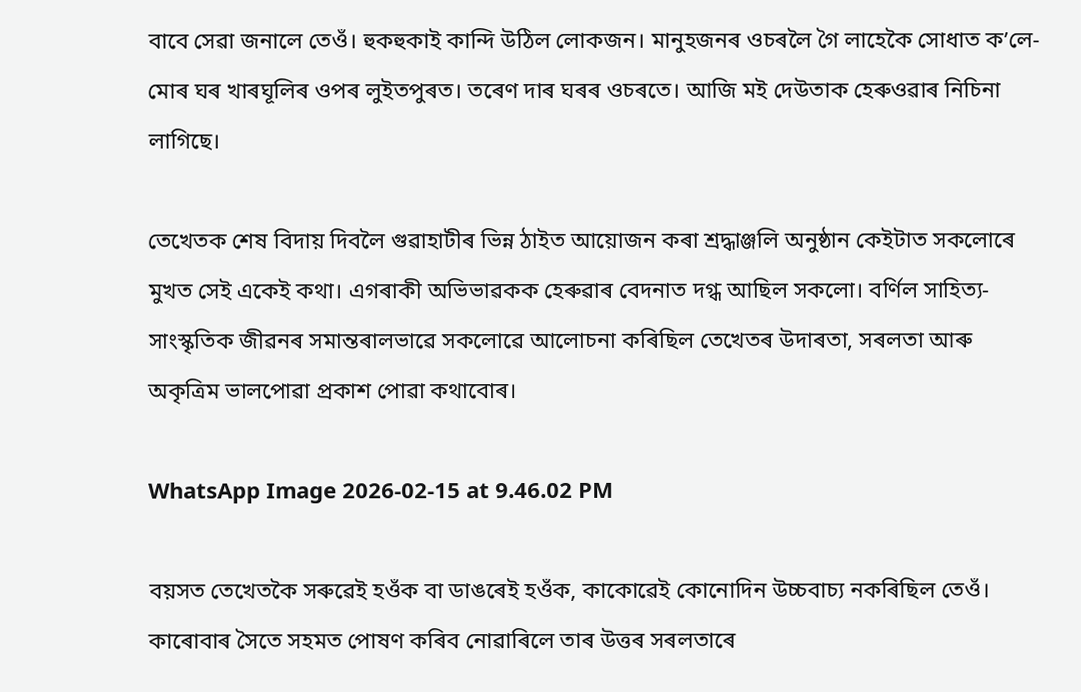বাবে সেৱা জনালে তেওঁ। হুকহুকাই কান্দি উঠিল লোকজন। মানুহজনৰ ওচৰলৈ গৈ লাহেকৈ সোধাত ক’লে- মোৰ ঘৰ খাৰঘূলিৰ ওপৰ লুইতপুৰত। তৰেণ দাৰ ঘৰৰ ওচৰতে। আজি মই দেউতাক হেৰুওৱাৰ নিচিনা লাগিছে।

তেখেতক শেষ বিদায় দিবলৈ গুৱাহাটীৰ ভিন্ন ঠাইত আয়োজন কৰা শ্ৰদ্ধাঞ্জলি অনুষ্ঠান কেইটাত সকলোৰে মুখত সেই একেই কথা। এগৰাকী অভিভাৱকক হেৰুৱাৰ বেদনাত দগ্ধ আছিল সকলো। বৰ্ণিল সাহিত্য-সাংস্কৃতিক জীৱনৰ সমান্তৰালভাৱে সকলোৱে আলোচনা কৰিছিল তেখেতৰ উদাৰতা, সৰলতা আৰু অকৃত্ৰিম ভালপোৱা প্ৰকাশ পোৱা কথাবোৰ।

WhatsApp Image 2026-02-15 at 9.46.02 PM

বয়সত তেখেতকৈ সৰুৱেই হওঁক বা ডাঙৰেই হওঁক, কাকোৱেই কোনোদিন উচ্চবাচ্য নকৰিছিল তেওঁ। কাৰোবাৰ সৈতে সহমত পোষণ কৰিব নোৱাৰিলে তাৰ উত্তৰ সৰলতাৰে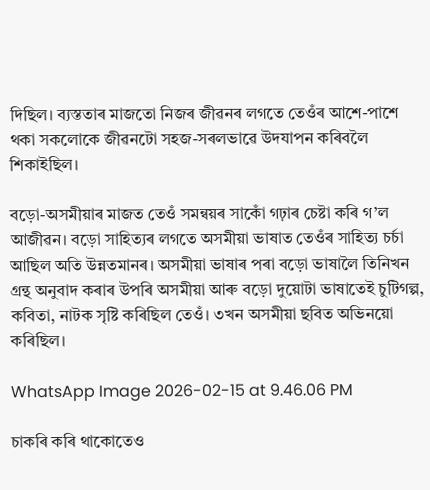দিছিল। ব্যস্ততাৰ মাজতো নিজৰ জীৱনৰ লগতে তেওঁৰ আশে-পাশে থকা সকলোকে জীৱনটো সহজ-সৰলভাৱে উদযাপন কৰিবলৈ শিকাইছিল।

বড়ো-অসমীয়াৰ মাজত তেওঁ সমন্বয়ৰ সাকোঁ গঢ়াৰ চেষ্টা কৰি গ’ল আজীৱন। বড়ো সাহিত্যৰ লগতে অসমীয়া ভাষাত তেওঁৰ সাহিত্য চৰ্চা আছিল অতি উন্নতমানৰ। অসমীয়া ভাষাৰ পৰা বড়ো ভাষালৈ তিনিখন গ্ৰন্থ অনুবাদ কৰাৰ উপৰি অসমীয়া আৰু বড়ো দুয়োটা ভাষাতেই চুটিগল্প, কবিতা, নাটক সৃষ্টি কৰিছিল তেওঁ। ৩খন অসমীয়া ছবিত অভিনয়ো কৰিছিল।

WhatsApp Image 2026-02-15 at 9.46.06 PM

চাকৰি কৰি থাকোতেও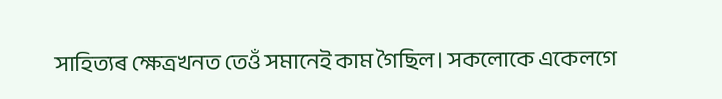সাহিত্যৰ ক্ষেত্ৰখনত তেওঁ সমানেই কাম গৈছিল। সকলোকে একেলগে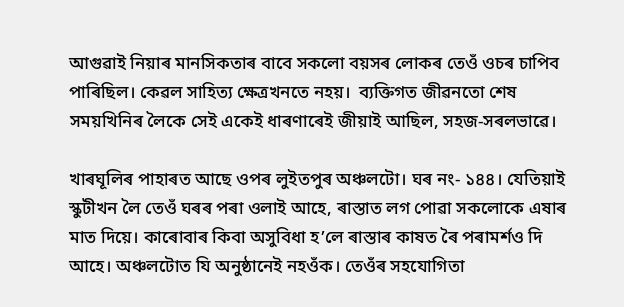আগুৱাই নিয়াৰ মানসিকতাৰ বাবে সকলো বয়সৰ লোকৰ তেওঁ ওচৰ চাপিব পাৰিছিল। কেৱল সাহিত্য ক্ষেত্ৰখনতে নহয়।  ব্যক্তিগত জীৱনতো শেষ সময়খিনিৰ লৈকে সেই একেই ধাৰণাৰেই জীয়াই আছিল, সহজ-সৰলভাৱে।

খাৰঘূলিৰ পাহাৰত আছে ওপৰ লুইতপুৰ অঞ্চলটো। ঘৰ নং- ১৪৪। যেতিয়াই স্কুটীখন লৈ তেওঁ ঘৰৰ পৰা ওলাই আহে, ৰাস্তাত লগ পোৱা সকলোকে এষাৰ মাত দিয়ে। কাৰোবাৰ কিবা অসুবিধা হ’লে ৰাস্তাৰ কাষত ৰৈ পৰামৰ্শও দি আহে। অঞ্চলটোত যি অনুষ্ঠানেই নহওঁক। তেওঁৰ সহযোগিতা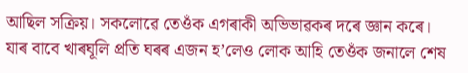আছিল সক্ৰিয়। সকলোৱে তেওঁক এগৰাকী অভিভাৱকৰ দৰে জ্ঞান কৰে। যাৰ বাবে খাৰঘূলি প্ৰতি ঘৰৰ এজন হ’লেও লোক আহি তেওঁক জনালে শেষ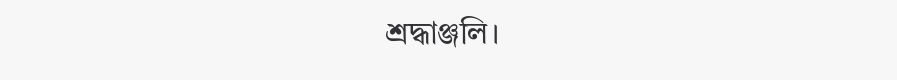শ্ৰদ্ধাঞ্জলি।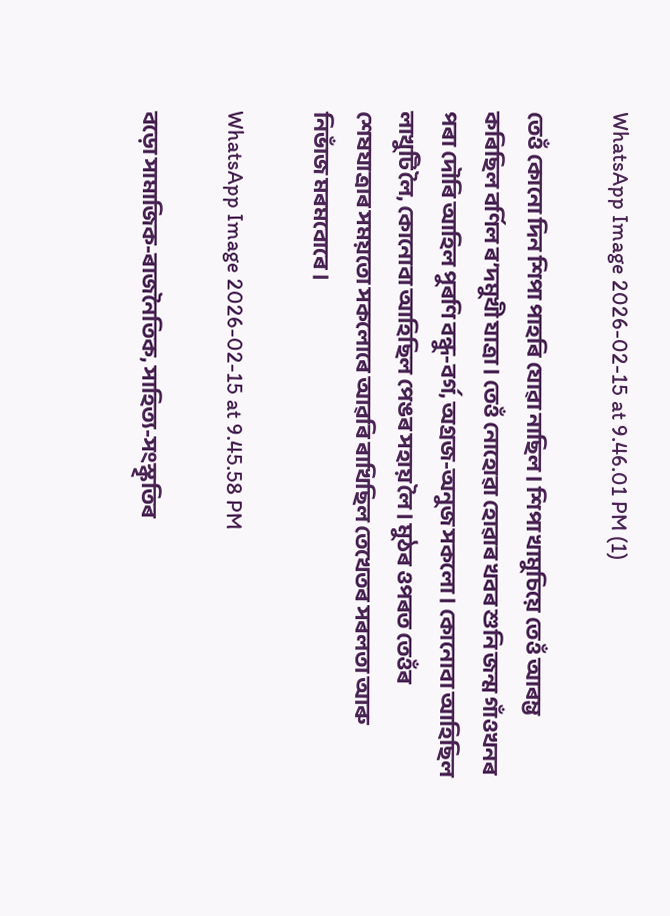WhatsApp Image 2026-02-15 at 9.46.01 PM (1)

তেওঁ কোনো দিন শিপা পাহৰি যোৱা নাছিল। শিপা খামুচিয়ে তেওঁ আৰম্ভ কৰিছিল বৰ্ণিল ৰ’দমুখী যাত্ৰা। তেওঁ নোহোৱা হোৱাৰ খবৰ শুনি জন্ম গাঁওখনৰ পৰা দৌৰি আহিল পুৰণি বন্ধু-বৰ্গ, অগ্ৰজ-অনুজ সকলো। কোনোবা আহিছিল লাখুটি লৈ, কোনোবা আহিছিল পেঙৰ সহায় লৈ। মুঠৰ ওপৰত তেওঁৰ শেষযাত্ৰাৰ সময়তো সকলোৰে আৱৰি ৰাখিছিল তেখেতৰ সৰলতা আৰু নিভাঁজ মৰমবোৰে।

WhatsApp Image 2026-02-15 at 9.45.58 PM

বড়ো সামাজিক-ৰাজনৈতিক, সাহিত্য-সংস্কৃতিৰ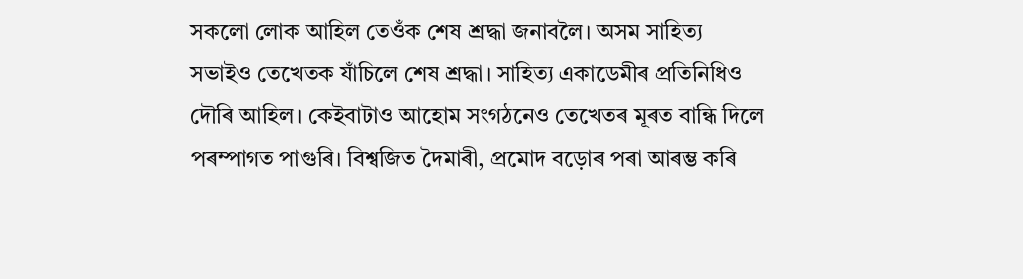সকলো লোক আহিল তেওঁক শেষ শ্ৰদ্ধা জনাবলৈ। অসম সাহিত্য সভাইও তেখেতক যাঁচিলে শেষ শ্ৰদ্ধা। সাহিত্য একাডেমীৰ প্ৰতিনিধিও দৌৰি আহিল। কেইবাটাও আহোম সংগঠনেও তেখেতৰ মূৰত বান্ধি দিলে পৰম্পাগত পাগুৰি। বিশ্বজিত দৈমাৰী, প্ৰমোদ বড়োৰ পৰা আৰম্ভ কৰি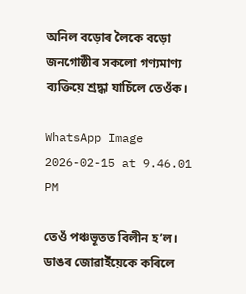অনিল বড়োৰ লৈকে বড়ো জনগোষ্ঠীৰ সকলো গণ্যমাণ্য ব্যক্তিয়ে শ্ৰদ্ধা যাচিঁলে তেওঁক।

WhatsApp Image 2026-02-15 at 9.46.01 PM

তেওঁ পঞ্চভূতত বিলীন হ’ল। ডাঙৰ জোৱাইঁয়েকে কৰিলে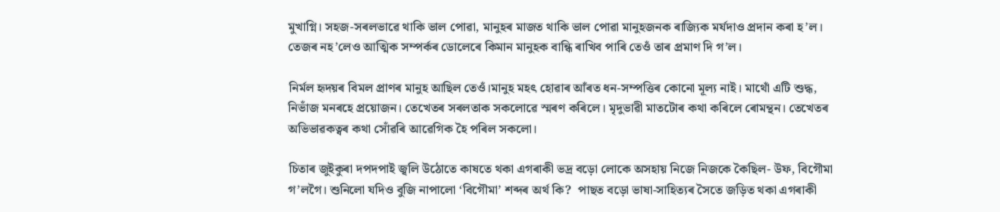মুখাগ্নি। সহজ-সৰলভাৱে থাকি ভাল পোৱা, মানুহৰ মাজত থাকি ভাল পোৱা মানুহজনক ৰাজ্যিক মৰ্যদাও প্ৰদান কৰা হ’ল। তেজৰ নহ’লেও আত্মিক সম্পৰ্কৰ ডোলেৰে কিমান মানুহক বান্ধি ৰাখিব পাৰি তেওঁ তাৰ প্ৰমাণ দি গ’ল।

নিৰ্মল হৃদয়ৰ বিমল প্ৰাণৰ মানুহ আছিল তেওঁ।মানুহ মহৎ হোৱাৰ আঁৰত ধন-সম্পত্তিৰ কোনো মূল্য নাই। মাথোঁ এটি শুদ্ধ, নিভাঁজ মনৰহে প্ৰয়োজন। তেখেতৰ সৰলতাক সকলোৱে স্মৰণ কৰিলে। মৃদুভাৱী মাতটোৰ কথা কৰিলে ৰোমন্থন। তেখেতৰ অভিভাৱকত্বৰ কথা সোঁৱৰি আৱেগিক হৈ পৰিল সকলো।

চিতাৰ জুইকুৰা দপদপাই জ্বলি উঠোতে কাষতে থকা এগৰাকী ভদ্ৰ বড়ো লোকে অসহায় নিজে নিজকে কৈছিল- উফ, বিগৌমা গ’লগৈ। শুনিলো যদিও বুজি নাপালো ‘বিগৌমা’ শব্দৰ অৰ্থ কি?  পাছত বড়ো ভাষা-সাহিত্যৰ সৈতে জড়িত থকা এগৰাকী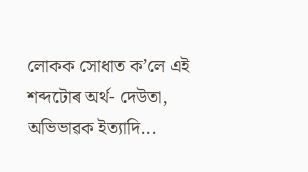লোকক সোধাত ক’লে এই শব্দটোৰ অৰ্থ- দেউতা, অভিভাৱক ইত্যাদি...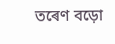তৰেণ বড়ো